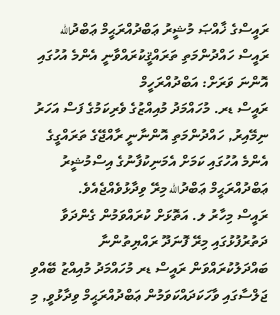ރައީސްގެ ޚާއްޞަ މުޝީރު ޢަބްދުއްރަޙީމް ޢަބްދުالله
ރައީސް ހައްދުންމަތި ތަރައްޤީކުރައްވާނީ އެންމެ އުހުގައި އޮންނަ ވަރަށް: އަބްދުއްރަހީމް
ރައީސް ޑރ. މުހައްމަދު މުއިއްޒުގެ ވެރިކަމުގެ ފަސް އަހަރު ނިމޭއިރު, ހައްދުންމަތި އޮންނާނީ ރާއްޖޭގެ ތަރައްގީގެ އެންމެ އުހުގައި ކަމަށް އެމަނިކުފާނުގެ އިސްމުޝީރު ޢަބްދުއްރަޙީމް ޢަބްދުالله މިރޭ ވިދާޅުވެއްޖެއެވެ.
ރައީސް މިހާރު ލ. އަތޮޅަށް ކުރައްވަމުން ގެންދަވާ ދަތުރުފުޅުގައި މިރޭ ފޮނަދޫ ރައްޔިތުންނާ ބައްދަލުކުރައްވަން ރައީސް ޑރ މުހައްމަދު މުއިއްޒު ބޭއްވި ޖަލްސާގައި ވާހަކަދައްކަވަމުން ޢަބްދުއްރަޙީމް ވިދާޅުވީ, މި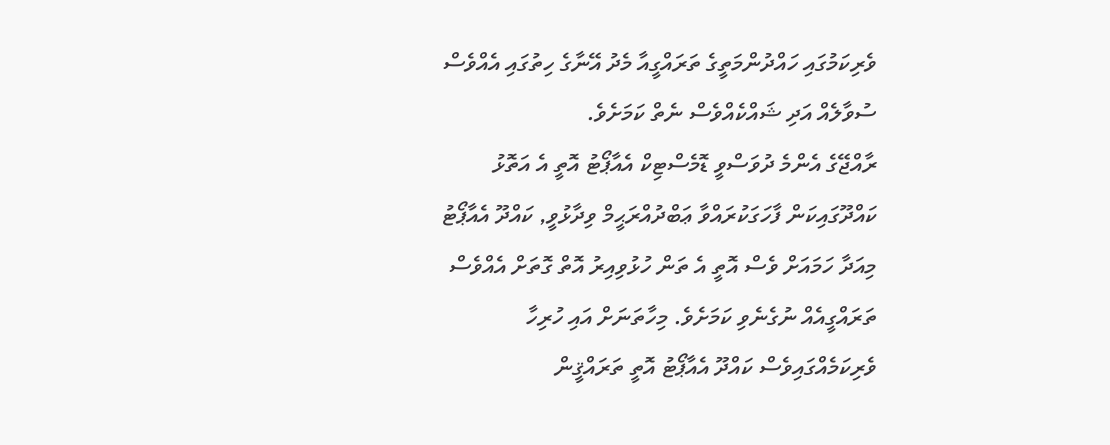ވެރިކަމުގައި ހައްދުންމަތީގެ ތަރައްގީއާ މެދު އޭނާގެ ހިތުގައި އެއްވެސް ސުވާލެއް އަދި ޝައްކެއްވެސް ނެތް ކަމަށެވެ.
ރާއްޖޭގެ އެންމެ ދުވަސްވީ ޑޮމެސްޓިކް އެއާޕޯޓު އޮތީ އެ އަތޮޅު ކައްދޫގައިކަން ފާހަގަކުރައްވާ ޢަބްދުއްރަޙީމް ވިދާޅުވީ, ކައްދޫ އެއާޕޯޓު މިއަދާ ހަމައަށް ވެސް އޮތީ އެ ތަން ހުޅުވިއިރު އޮތް ގޮތަށް އެއްވެސް ތަރައްގީއެއް ނުގެނެވި ކަމަށެވެ. މިހާތަނަށް އައި ހުރިހާ ވެރިކަމެއްގައިވެސް ކައްދޫ އެއާޕޯޓު އޮތީ ތަރައްޤީން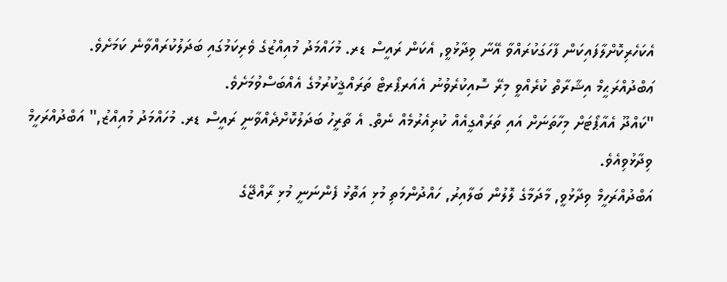އެކަހެރިކޮށްލާފައިކަން ފާހަގަކުރައްވާ އޭނާ ވިދާޅުވީ, އެކަން ރައީސް ޑރ. މުހައްމަދު މުއިއްޒުގެ ވެރިކަމުގައި ބަދަލުކުރައްވާނެ ކަމަށެވެ.
ޢަބްދުއްރަޙީމް އިޝާރާތް ކުރެއްވީ މިރޭ ސޮއިކުރެވުނު އެއަރޕޯރޓް ތަރައްޤީކުރުމުގެ އެއްބަސްވުމަށެވެ.
"ކައްދޫ އެއާޕޯޓަށް މިހާތަނަށް އައި ތަރައްގީއެއް ކުރިއެރުމެއް ނެތް. އެ ތާރީހު ބަދަލުކޮށްދެއްވާނީ ރައީސް ޑރ. މުހައްމަދު މުއިއްޒު," އަބްދުއްރަހީމް ވިދާޅުވިއެވެ.
އަބްދުއްރަހީމް ވިދާޅުވީ, މާދަމާގެ ލޮލުން ބަލާއިރު, ހައްދުންމަތި މުޅި އަތޮޅު ފެންނަނީ މުޅި ރާއްޖޭގެ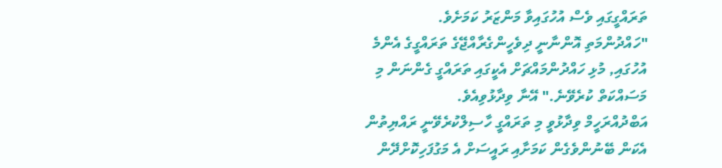ތަރައްގީގައި ވެސް އުހުގައިވާ މަންޒަރު ކަމަށެވެ.
"ހައްދުންމަތި އޮންނާނީ ދިވެހީންގެރާއްޖޭގެ ތަރައްގީގެ އެންމެ އުހުގައި, މުޅި ހައްދުންމައްޗަށް އެކީގައި ތަރައްގީ ގެންނަން މި މަސައްކަތް ކުރެވޭނެ." އޭނާ ވިދާޅުވިއެވެ.
އަބްދުއްރަހީމް ވިދާޅުވީ މި ތަރައްގީ ހާސިލްކުރެވޭނީ ރައްޔިތުން އެކަން ބޭނުންވެގެން ކަމަށާއި ރައީސަށް އެ މަގުފަހިކޮށްދޭން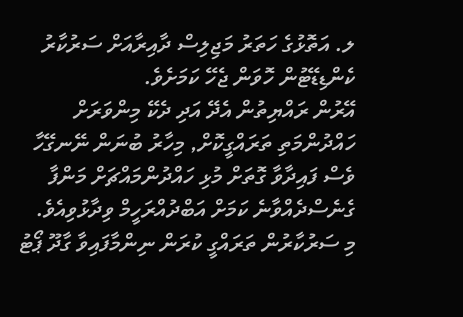ލ. އަތޮޅުގެ ހަތަރު މަޖިލިސް ދާއިރާއަށް ސަރުކާރު ކެންޑިޑޭޓުން ހޮވަން ޖެހޭ ކަމަށެވެ.
އޭރުން ރައްޔިތުން އެދޭ އަދި ދެކޭ މިންވަރަށް ހައްދުންމަތި ތަރައްގީކޮށް, މިހާރު ބުނަން ނޭނގޭހާ ވެސް ފައިދާވާ ގޮތަށް މުޅި ހައްދުންމައްޗަށް މަންފާ ގެނެސްދެއްވާނެ ކަމަށް އަބްދުއްރަހީމް ވިދާޅުވިއެވެ.
މި ސަރުކާރުން ތަރައްގީ ކުރަން ނިންމާފައިވާ ގާދޫ ޕޯޓު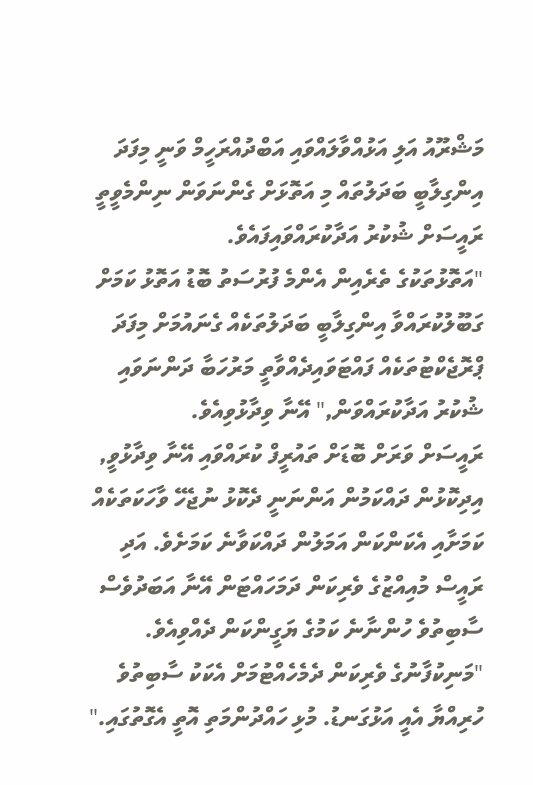މަޝްރޫއު އަލި އަޅުއްވާލައްވައި އަބްދުއްރަހީމް ވަނީ މިފަދަ އިންގިލާބީ ބަދަލުތައް މި އަތޮޅަށް ގެންނަވަން ނިންމެވީތީ ރައީސަށް ޝުކުރު އަދާކުރައްވައިފައެވެ.
"އަތޮޅުތަކުގެ ތެރެއިން އެންމެ ފުރުސަތު ބޮޑު އަތޮޅު ކަމަށް ގަބޫލުކުރައްވާ އިންގިލާބީ ބަދަލުތަކެއް ގެނައުމަށް މިފަދަ ޕްރޮޖެކްޓުތަކެއް ފައްޓަވައިދެއްވާތީ މަރުހަބާ ދަންނަވައި ޝުކުރު އަދާކުރައްވަން," އޭނާ ވިދާޅުވިއެވެ.
ރައީސަށް ވަރަށް ބޮޑަށް ތައުރީފް ކުރައްވައި އޭނާ ވިދާޅުވީ, އިދިކޮޅުން ދައްކަމުން އަންނަނީ ދެކޮޅު ނުޖެހޭ ވާހަކަތަކެއް ކަމަށާއި އެކަންކަން އަމަލުން ދައްކަވާނެ ކަމަށެވެ. އަދި ރައީސް މުއިއްޒުގެ ވެރިކަން ދަމަހައްޓަން އޭނާ އަބަދުވެސް ސާބިތުވެ ހުންނާނެ ކަމުގެ ޔަގީންކަން ދެއްވިއެވެ.
"މަނިކުފާނުގެ ވެރިކަން ދެމެހެއްޓުމަށް އެކަކު ސާބިތުވެ ހުރިއްޔާ އެއީ އަޅުގަނޑު. މުޅި ހައްދުންމަތި އޮތީ އެގޮތުގައި."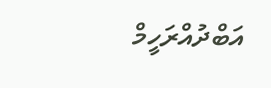އަބްދުއްރަހީމް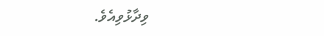ވިދާޅުވިއެވެ.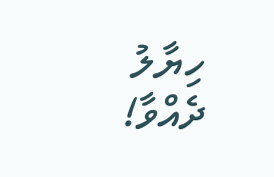ހިޔާލު ދެއްވާ!